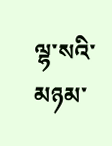ལྷ་སའི་མཉམ་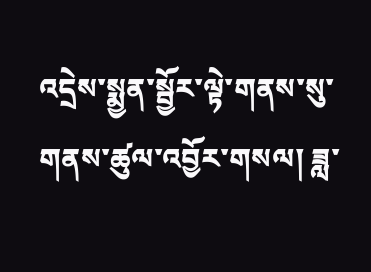འདྲེས་སྨྱན་སྦྱོར་ལྟེ་གནས་སུ་གནས་ཚུལ་འབྱོར་གསལ། ཟླ་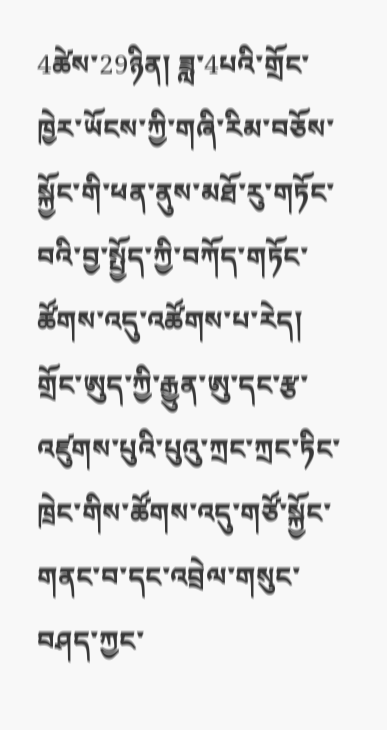4ཚེས་29ཉིན། ཟླ་4པའི་གྲོང་ཁྱེར་ཡོངས་ཀྱི་གཞི་རིམ་བཅོས་སྐྱོང་གི་ཕན་ནུས་མཐོ་རུ་གཏོང་བའི་བྱ་སྤྱོད་ཀྱི་བཀོད་གཏོང་ཚོགས་འདུ་འཚོགས་པ་རེད།
གྲོང་ཨུད་ཀྱི་རྒྱུན་ཨུ་དང་རྩ་འཛུགས་པུའི་པུའུ་ཀྲང་ཀྲང་ཏིང་ཁྲེང་གིས་ཚོགས་འདུ་གཙོ་སྐྱོང་གནང་བ་དང་འབྲེལ་གསུང་བཤད་ཀྱང་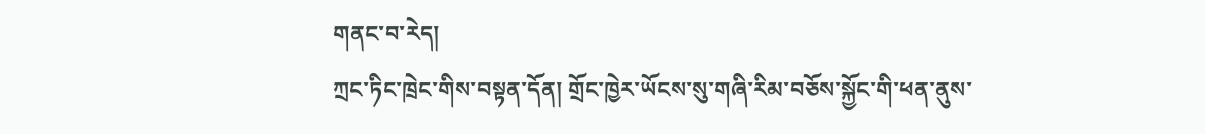གནང་བ་རེད།
ཀྲང་ཏིང་ཁྲེང་གིས་བསྟན་དོན། གྲོང་ཁྱེར་ཡོངས་སུ་གཞི་རིམ་བཅོས་སྐྱོང་གི་ཕན་ནུས་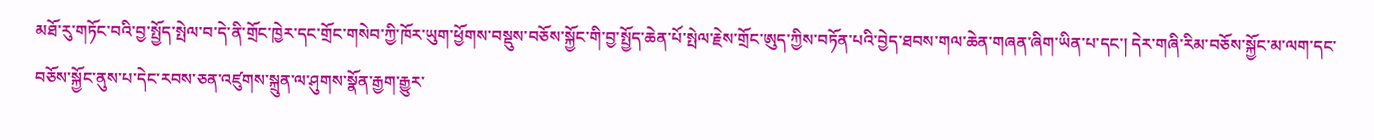མཐོ་རུ་གཏོང་བའི་བྱ་སྤྱོད་སྤེལ་བ་དེ་ནི་གྲོང་ཁྱེར་དང་གྲོང་གསེབ་ཀྱི་ཁོར་ཡུག་ཕྱོགས་བསྡུས་བཅོས་སྐྱོང་གི་བྱ་སྤྱོད་ཆེན་པོ་སྤེལ་རྗེས་གྲོང་ཨུད་ཀྱིས་བཏོན་པའི་བྱེད་ཐབས་གལ་ཆེན་གཞན་ཞིག་ཡིན་པ་དང་། དེར་གཞི་རིམ་བཅོས་སྐྱོང་མ་ལག་དང་བཅོས་སྐྱོང་ནུས་པ་དེང་རབས་ཅན་འཛུགས་སྐྲུན་ལ་ཤུགས་སྣོན་རྒྱག་རྒྱུར་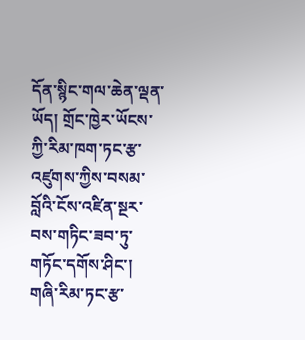དོན་སྙིང་གལ་ཆེན་ལྡན་ཡོད། གྲོང་ཁྱེར་ཡོངས་ཀྱི་རིམ་ཁག་ཏང་རྩ་འཛུགས་ཀྱིས་བསམ་བློའི་ངོས་འཛིན་སྔར་བས་གཏིང་ཟབ་ཏུ་གཏོང་དགོས་ཤིང་། གཞི་རིམ་ཏང་རྩ་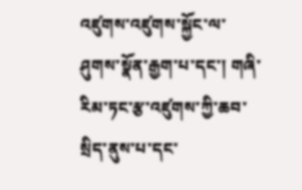འཛུགས་འཛུགས་སྐྱོང་ལ་ཤུགས་སྣོན་རྒྱག་པ་དང་། གཞི་རིམ་ཏང་རྩ་འཛུགས་ཀྱི་ཆབ་སྲིད་ནུས་པ་དང་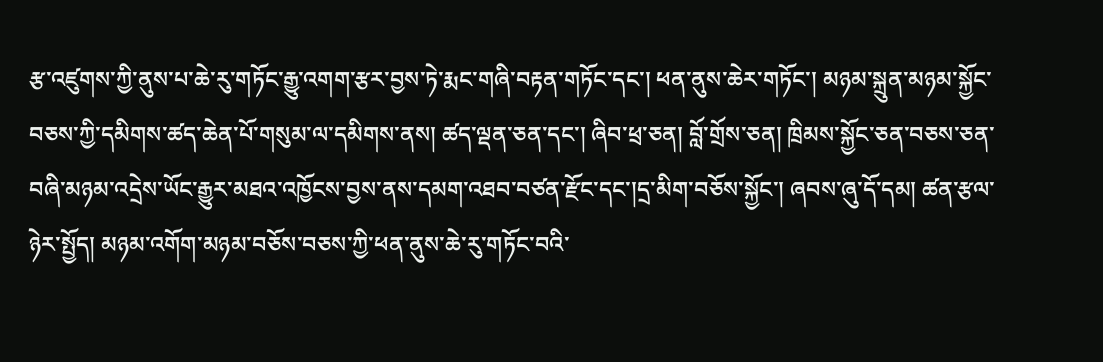རྩ་འཛུགས་ཀྱི་ནུས་པ་ཆེ་རུ་གཏོང་རྒྱུ་འགག་རྩར་བྱས་ཏེ་རྨང་གཞི་བརྟན་གཏོང་དང་། ཕན་ནུས་ཆེར་གཏོང་། མཉམ་སྐྲུན་མཉམ་སྐྱོང་བཅས་ཀྱི་དམིགས་ཚད་ཆེན་པོ་གསུམ་ལ་དམིགས་ནས། ཚད་ལྡན་ཅན་དང་། ཞིབ་ཕྲ་ཅན། བློ་གྲོས་ཅན། ཁྲིམས་སྐྱོང་ཅན་བཅས་ཅན་བཞི་མཉམ་འདྲེས་ཡོང་རྒྱུར་མཐའ་འཁྱོངས་བྱས་ནས་དམག་འཐབ་བཙན་རྫོང་དང་།དྲ་མིག་བཅོས་སྐྱོང་། ཞབས་ཞུ་དོ་དམ། ཚན་རྩལ་ཉེར་སྤྱོད། མཉམ་འགོག་མཉམ་བཅོས་བཅས་ཀྱི་ཕན་ནུས་ཆེ་རུ་གཏོང་བའི་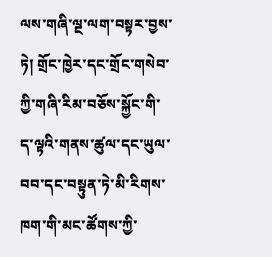ལས་གཞི་ལྔ་ལག་བསྟར་བྱས་ཏེ། གྲོང་ཁྱེར་དང་གྲོང་གསེབ་ཀྱི་གཞི་རིམ་བཅོས་སྐྱོང་གི་ད་ལྟའི་གནས་ཚུལ་དང་ཡུལ་བབ་དང་བསྟུན་ཏེ་མི་རིགས་ཁག་གི་མང་ཚོགས་ཀྱི་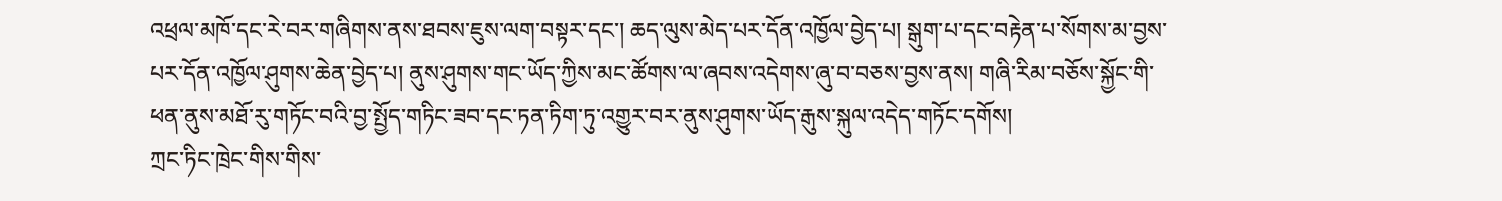འཕྲལ་མཁོ་དང་རེ་བར་གཞིགས་ནས་ཐབས་ཇུས་ལག་བསྟར་དང་། ཆད་ལུས་མེད་པར་དོན་འཁྱོལ་བྱེད་པ། སྒུག་པ་དང་བརྟེན་པ་སོགས་མ་བྱས་པར་དོན་འཁྱོལ་ཤུགས་ཆེན་བྱེད་པ། ནུས་ཤུགས་གང་ཡོད་ཀྱིས་མང་ཚོགས་ལ་ཞབས་འདེགས་ཞུ་བ་བཅས་བྱས་ནས། གཞི་རིམ་བཅོས་སྐྱོང་གི་ཕན་ནུས་མཐོ་རུ་གཏོང་བའི་བྱ་སྤྱོད་གཏིང་ཟབ་དང་ཏན་ཏིག་ཏུ་འགྱུར་བར་ནུས་ཤུགས་ཡོད་རྒུས་སྐུལ་འདེད་གཏོང་དགོས།
ཀྲང་ཏིང་ཁྲེང་གིས་གིས་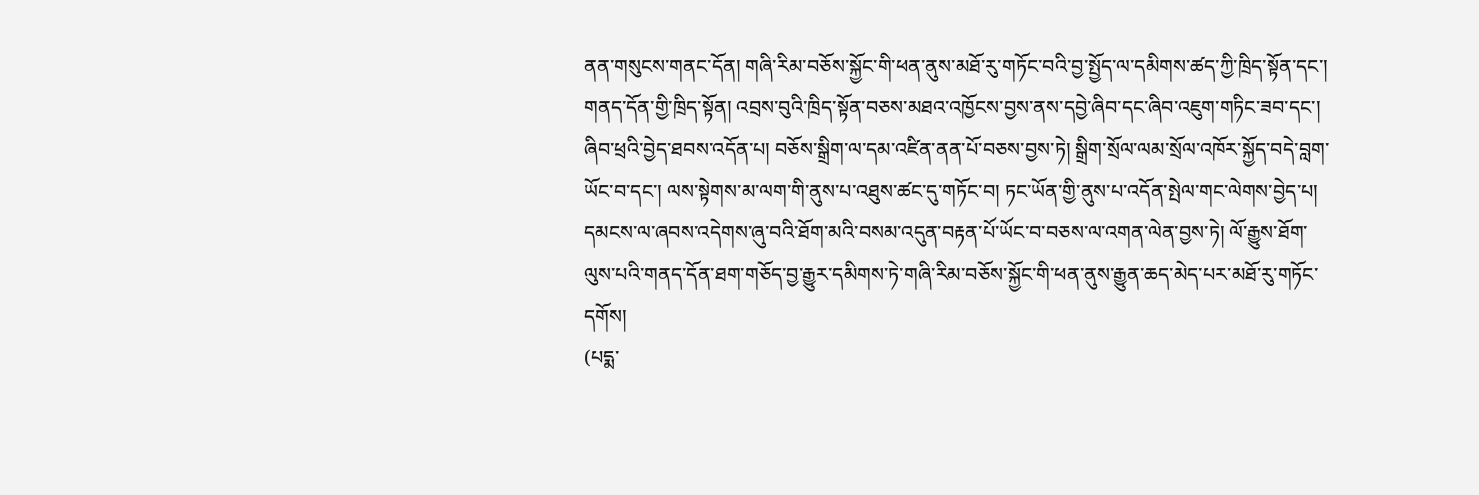ནན་གསུངས་གནང་དོན། གཞི་རིམ་བཅོས་སྐྱོང་གི་ཕན་ནུས་མཐོ་རུ་གཏོང་བའི་བྱ་སྤྱོད་ལ་དམིགས་ཚད་ཀྱི་ཁྲིད་སྟོན་དང་། གནད་དོན་གྱི་ཁྲིད་སྟོན། འབྲས་བུའི་ཁྲིད་སྟོན་བཅས་མཐའ་འཁྱོངས་བྱས་ནས་དབྱེ་ཞིབ་དང་ཞིབ་འཇུག་གཏིང་ཟབ་དང་། ཞིབ་ཕྲའི་བྱེད་ཐབས་འདོན་པ། བཅོས་སྒྲིག་ལ་དམ་འཛིན་ནན་པོ་བཅས་བྱས་ཏེ། སྒྲིག་སྲོལ་ལམ་སྲོལ་འཁོར་སྐྱོད་བདེ་བླག་ཡོང་བ་དང་། ལས་སྟེགས་མ་ལག་གི་ནུས་པ་འཐུས་ཚང་དུ་གཏོང་བ། ཏང་ཡོན་གྱི་ནུས་པ་འདོན་སྤེལ་གང་ལེགས་བྱེད་པ། དམངས་ལ་ཞབས་འདེགས་ཞུ་བའི་ཐོག་མའི་བསམ་འདུན་བརྟན་པོ་ཡོང་བ་བཅས་ལ་འགན་ལེན་བྱས་ཏེ། ལོ་རྒྱུས་ཐོག་ལུས་པའི་གནད་དོན་ཐག་གཅོད་བྱ་རྒྱུར་དམིགས་ཏེ་གཞི་རིམ་བཅོས་སྐྱོང་གི་ཕན་ནུས་རྒྱུན་ཆད་མེད་པར་མཐོ་རུ་གཏོང་དགོས།
(པདྨ་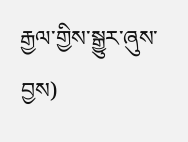རྒྱལ་གྱིས་སྒྱུར་ཞུས་བྱས)